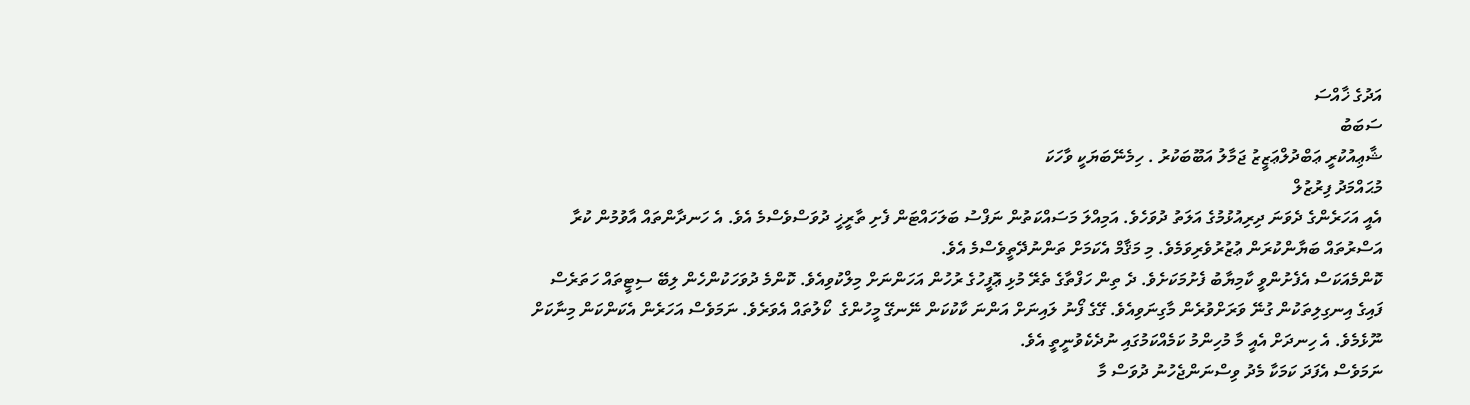އަދުގެ ޚާއްސަ
ސަބަބު
ޝާޢިއުކުރީ ޢަބްދުލްޢަޒީޒު ޖަމާލު އަބޫބަކުރު . ހިމެނޭބަޔަކީ ވާހަކަ
މުޙައްމަދު ފިރުޒުލް
އެއީ އަހަރެންގެ ދެވަނަ ދިރިއުޅުމުގެ އަލަތު ދުވަހެވެ. އަމިއްލަ މަސައްކަތުން ނަފްސު ބަލަހައްޓަން ފެށި ތާރީޚީ ދުވަސްވެސްމެ އެވެ. އެ ހަނދާންތައް އާވުމުން ކުރާ އަސްރުތައް ބަޔާންކުރަން ޢުޒުރުވެރިވަމެވެ. މި މަޤާމް އެކަމަށް ތަންނުދޭތީވެސްމެ އެވެ.
ކޮންމެއަކަސް އެފެށުންވީ ކާމިޔާބު ފެށުމަކަށެވެ. ދެ ތިން ހަފްތާގެ ތެރޭ މުޅި ޢޮފީހުގެ ރުހުން އަހަންނަށް މިލްކުވިއެވެ. ކޮންމެ ދުވަހަކުންހެން ލިބޭ ސިޓީތައް ހަތަރެސް ފައިގެ އިނގިލިތަކުން ގުނޭ ވަރަށްވުރެން މާގިނަވިއެވެ. ގޭގެ ފޯނު ލައިނަށް އަންނަ ކާކުކަން ނޭނގޭ މީހުންގެ  ކޯލުތައް އެވަރެވެ. ނަމަވެސް އަހަރެން އެކަންކަން މިނާކަށް ނޫޅެމެވެ. އެ ހިނދަށް އެއީ މާ މުހިންމު ކަމެއްކަމުގައި ނުދެކެވުނީތީ އެވެ.
ނަމަވެސް އެފަދަ ކަމަކާ މެދު ވިސްނަންޖެހުނު ދުވަސް މާ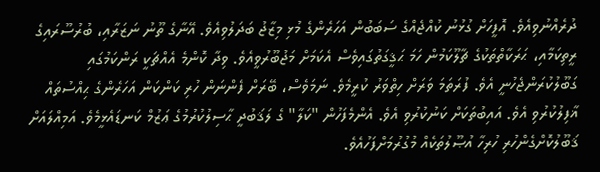ދުރެއްނުވިއެވެ. އޮފީހަށް ގުޅުނު ކުއްޖެއްގެ ސަބަބުން އަހަރެންގެ މުޅި މިޒާޖު ބަދަލުވިއެވެ. އޭނާގެ ތޫނު ނަޒަރާއި، ބުރުސޫރައިގެ ރީތިކަމާއި، ޙަރަކާތްތަކުގެ ޗާލޫކަމުން ހަމަ ޙަޤީގަތުގައިވެސް އެކަމަށް މަޖުބޫރުވީއެވެ. ވިދާ ކޮންމެ އެއްޗަކީ ރަންކަމުގައި ގަބޫލުކުރަންޖެހުނީ އެވެ. ފުރަތަމަ ވަރަށް ހިތްވަރު ކުރީމެވެ. ނަމަވެސް، ބޭރަށް ފެންނަން ހުރި ކަންކަން އަހަރެންގެ ޙިއްސުތައް ޣާފިލުކުރުވި އެވެ. އައިބުތަކަށް ކަނުކުރުވި އެވެ. އެންމެފަހުން "ކަލާ" ގެ ލަޤަބުދީ ޙާސިލުކުރުމުގެ ޢަޒުމް ކަނޑައެޅީމެވެ. އަމިއްލައަށް ޤަބޫލުކޮށްގެންހުރި ހުރިހާ އުޞޫލުތަކެއް މުގުރުމަށްފަހުއެވެ.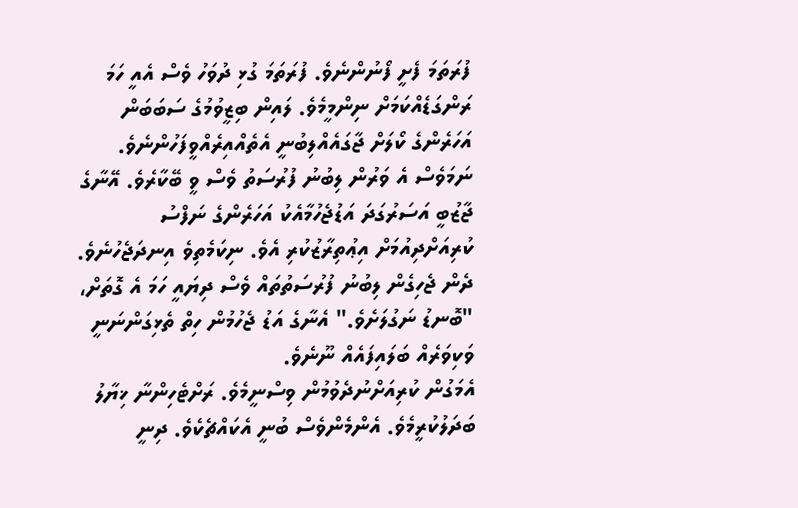ފުރަތަމަ ފެށީ ފޯނުންނެވެ. ފުރަތަމަ ގުޅި ދުވަހު ވެސް އެއީ ހަމަ ރަންގަޑެއްކަމަށް ނިންމީމެވެ. ލައިން ބިޒީވުމުގެ ސަބަބަން އަހަރެންގެ ކޯލަށް ޖާގައެއްލިބުނީ އެތެއްއިރެއްވީފަހުންނެވެ. ނަމަވެސް އެ ވަރުން ލިބުނު ފުރުސަތު ވެސް ވީ ބޭކާރެވެ. އޭނާގެ ޖާޒުބީ އަސަރުގަދަ އަޑުޖެހުމާއެކު އަހަރެންގެ ނަފްސު ކުރިއަށްދިއުމަށް އިޢުތިރާޒުކުރި އެވެ. ނިކަމެތިވެ އިނދަޖެހުނެވެ. ދެން ޖެހިގެން ލިބުނު ފުރުސަތުތައް ވެސް ދިޔައީ ހަމަ އެ ގޮތަށް، "ބޮނޑު ނަގުލަށެވެ." އެނާގެ އަޑު ޖެހުމުން ހިތް ތެޅިގަންނަނީ ވަކިވަރެއް ބަލައިފައެއް ނޫނެވެ.
އެމަގުން ކުރިއަށްނުދެވުމުން ވިސްނީމެވެ. ރަށްޓެހިންނާ ޚިޔާލު ބަދަލުކުރީމެވެ. އެންމެންވެސް ބުނީ އެކައްޗެކެވެ. ދިނީ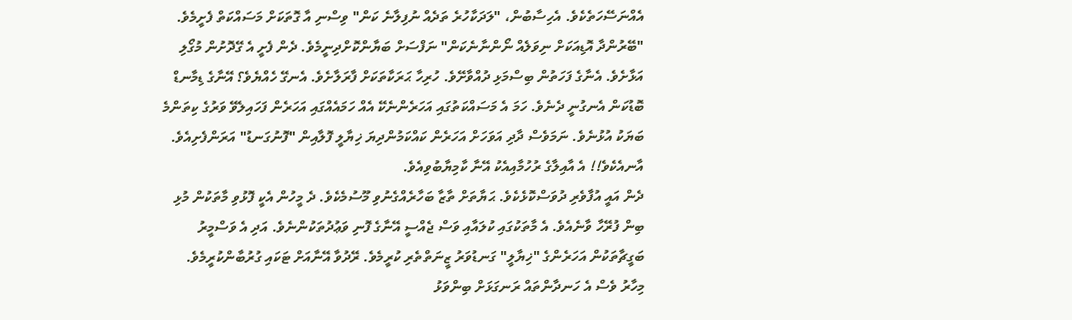އެއްނަސޭހަތެކެވެ. އެހިސާބުން، "ލަދަކާހުރެ ތަދެއް ނުފިލާނެ ކަން" ވިސްނި އާ ގޮތަކަށް މަސައްކަތް ފެށީމެވެ. "ބޭރުންދާ އޮޑިއަކަށް ނިވަލެއް ނޯންނާނެކަން" ނަފްސަށް ބަޔާންކޮށްދިނީމެވެ. ދެން ފެށީ އެ ގޭދޮށުން މުގޯލި އަޅާށެވެ. އެނާގެ ފަހަތުން ބިސްމަޅި ދުއްވާށޭވެ. ހުރިހާ ޙަރަކާތަކަށް ފާރަލާށެވެ. އެނގޭ ހެއްޔެވެ؟ އޭނާގެ ޑިމާނޑް ބޮޑުކަން އެނގުނީ ދެނެވެ. ހަމަ އެ މަސައްކަތުގައި އަހަރެންނެކޭ އެއް ހަމައެއްގައި އަހަރެން ފަހައިލެވޭ ވަރުގެ ކިތަންމެ ބަޔަކު އުޅުނެވެ. ނަމަވެސް ދާދި އަވަހަށް އަހަރެން ކައްކަމުންދިޔަ ޚިޔާލީ ފޮލާއިން "ފޮނުގަނޑު" އަރަންފެށިއެވެ. އާނއެކެވެ!! އެ އާއިލާގެ ރުހުމާއިއެކު އޭނާ ކާމިޔާބުވިއެވެ.
ދެން އައީ އުފާވެރި ދުވަސްކޮޅެކެވެ. ޙަޔާތަށް ތާޒާ ބަހާރެއްގެނުވި މޫސުމެކެވެ. ދެ މީހުން އެކީ ފޮޅުވި މާތަކުން މުޅި ބިން ފުރޭހާ ވާނެއެވެ. އެ މާތަކުގައި ކުލައާއި ވަސް ޖެއްސީ އޭނާގެ ފޮނި ވަޢުދުތަކުންނެވެ. އަދި އެ ވަސްމީރު ބަގީޗާތަކުން އަހަރެންގެ "ޚިޔާލީ" ގަނޑުވަރު ޒީނަތްތެރި ކުރީމެވެ. ރޭދުވާ އޭނާއަށް ޓަކައި ގުރުބާންކުރީމެވެ. މިހާރު ވެސް އެ ހަނދާންތައް ރަނގަޅަށް ބިންވަޅު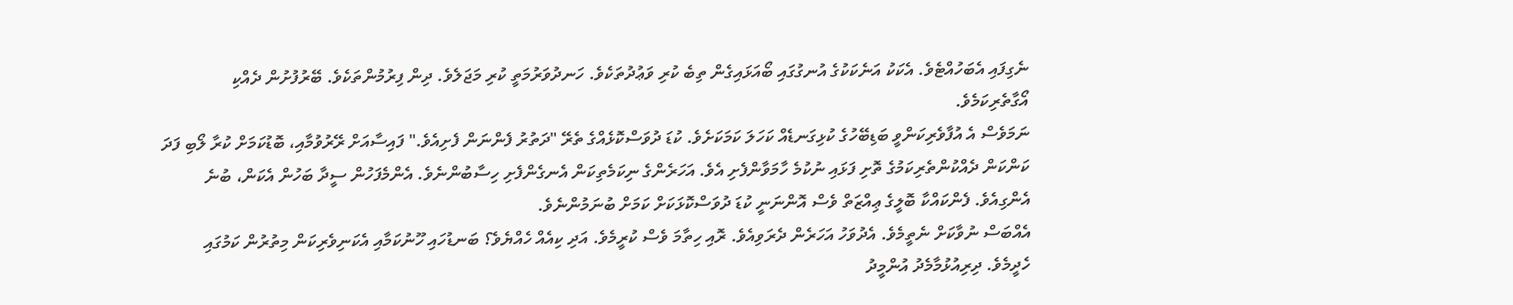ނެގިފައި އެބަހުއްޓެވެ. އެކަކު އަނެކަކުގެ އުނގުގައި ބޯއަޅައިގެން ތިބެ ކުރި ވަޢުދުތަކެވެ. ހަނދުވަރުމަތީ ކުރި މަޖަލެވެ. ދިން ފިރުމުންތަކެވެ. ބޭރުފުށުން ދެއްކި އޯގާތެރިކަމެވެ.
ނަމަވެސް އެ އުފާވެރިކަންވީ ބަޑިބޭހުގެ ކުޅިގަނޑެއް ކަހަލަ ކަމަކަށެވެ. ކުޑަ ދުވަސްކޮޅެއްގެ ތެރޭ "ދަތުރު ފެންނަން ފެށިއެވެ." ފައިސާއަށް ރޭރުވުމާއި، ބޮޑުކަމަށް ކުރާ ލޯބި ފަދަ ކަންކަން ދެއްކުންތެރިކަމުގެ ތޮށި ފަޅައި ނުކުމެ ހާމަވާންފެށި އެވެ. އަހަރެންގެ ނިކަމެތިކަން އެނގެންފެށި ހިސާބުންނެވެ. އެންމެފަހުން ސީދާ ބަހުން އެކަން، ބުނެ އެންގިއެވެ. ފެންކައްކާ ބޮލީގެ ޢިއްޒަތް ވެސް އޮންނަނީ ކުޑަ ދުވަސްކޮޅަކަށް ކަމަށް ބުނަމުންނެވެ.
އެއްބަސް ނުވާކަށް ނެތީމެވެ. އެދުވަހު އަހަރެން ދެރަވިއެވެ. ރޮއި ހިތާމަ ވެސް ކުރީމެވެ. އަދި ކިއެއް ހެއްޔެވެ؟ ބަނޑުހައި ހޫނުކަމާއި އެކަނިވެރިކަން މިތުރުން ކަމުގައި ހެދީމެވެ. ދިރިއުޅުމާމެދު އުންމީދު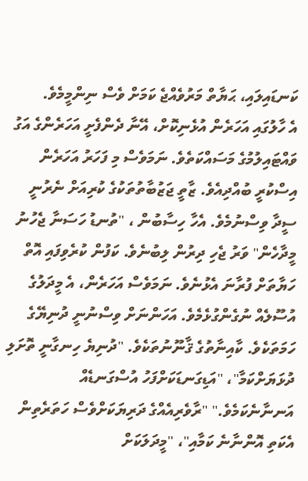ކަނޑައިލައި، ޙަޔާތް މަރުވެއްޖެ ކަމަށް ވެސް ނިންމީމެވެ.
އެ ހާލުގައި އަހަރެން އުޅެނިކޮށް، އޭނާ ދެންފެށީ އަހަރެންގެ އަގު ވައްޓައިލުމުގެ މަސައްކަތެވެ. ނަމަވެސް މި ފަހަރު އަހަރެން އިސްކުރީ ބުއްދިއެވެ. ޒާތީ ޖަޒުބާތުތަކުގެ ކުރިއަށް ނެރުނީ ސީދާ ވިސްނުމެވެ. އެހާ ހިސާބުން ، "ތުނޑު ހަސަނާ ޖެހުނު މީދާހެން" ވަރު ޖެހި ދިރުން ލިބުނެވެ. ކަފުން ކުރެވިފައި އޮތް ހަޔާތަށް ފުރާނަ އެޅުނެވެ. ނަމަވެސް އަހަރެން، އެ މީދަލުގެ އުސޫލެއް ނުގެންގުޅެމެވެ. އަހަންނަށް ވިސްނުނީ ދުނިޔޭގެ ހަމަތަކެވެ. ކާއިނާތުގެ ޤާނޫނުތަކެވެ. "ދުނިޔެ ހިނގާނީ ތޮށަލި ދުޅަޔަށްކަމާ"، "އަޑިގަނޑަކަށްފަހު އުސްގަނޑެއް އަނނާނެކަމެވެ." "ރާވެރިއެއްގެ ދަރިޔަކަށްވެސް ހަތަރެތިން އެކަތި އޮންނާނެ ކަމާއި"، "މީދަލަކަށް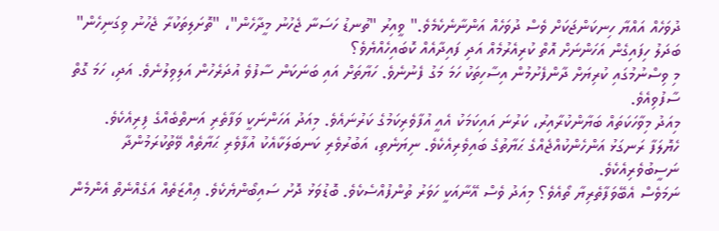ދުވަހެއް އައްޔާ ހިނކަންޖަކަށް ވެސް ދުވަހެއް އަންނާނެކެމެވެ." ވީއިރު "ތުނޑު ހަސަނާ ޖެހުނު މީދާހެން"، "ތޮށަލިތަކުރާ ޖެހުނު ވިގަނިހެން"  ބަދަލު ހިފައިގެން އަހަންނަށް އޮތް ކުރިއެރުމެއް އަދި ފައިދާއެއް ކޮބައިހެއްޔެވެ؟
މި ވިސްނުމުގައި ކުރިޔަށް ދާންފެށުމުން އިސާހިތަކު ހަމަ މަގު ފެނުނެވެ. ހަޔާތަށް އައި ބަނަކަން ސާފުވެ އުދަރެހުން އަލިވިލުނެވެ. އަދި، ހަމަ ގޮތް ސާފުވިއެވެ.
މިއަދު މިވާހަކަތައް ބަޔާންކުރާއިރު، ކަރުނަ އައިކަމަކު އެއީ އުފާވެރިކަމުގެ ކަރުނައެވެ. މިއަދު އަހަންނަކީ ވަފާތެރި އަނތްބެއްގެ ފިރިއެކެވެ. ހެޔޮލަފާ ރަނގަޅު އަންހެންކުއްޖެއްގެ ޙަޔާތުގެ ބައިވެރިއެކެވެ. ނިޔަނެތި، އަބުރުވެރި ކަނބަލަކާއެކު އުފާވެރި ޙަޔާތެއް ވޭތުކުރަމުންދާ ނަސީބުވެރިއެކެވެ.
ނަމަވެސް އެބޭވަފާތެރިޔާ ތޯއެވެ؟ މިއަދު ވެސް އޭނާއަކީ ހަވަރު ތުންފުއްސެކެވެ. ބޮޑުވަޅު ދޮށު ސައިބޯންޔެކެވެ. ޢިއްޒަތެއް އަގެއްނެތް އެންމެން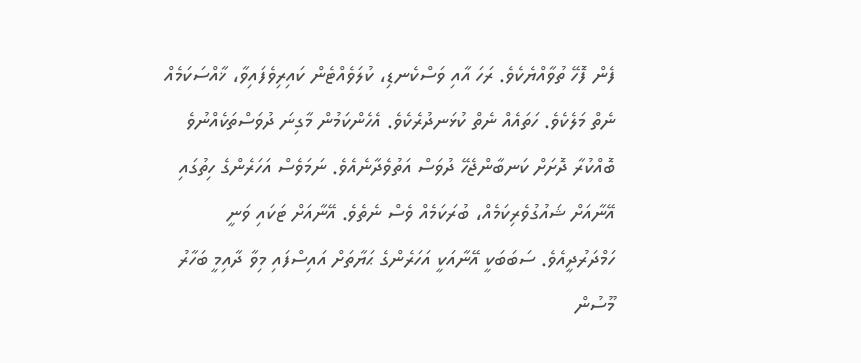ފެން ފޮހޭ ތުވާއްޔެކެވެ. ރަހަ އާއި ވަސްކެނޑި، ކުލަވެއްޓެން ކައިރިވެފައިވާ، ޚާއްސަކަމެއް ނެތް މަލެކެވެ. ހަތައެއް ނެތް ކުޅަނދުރެކެވެ. އެހެންކަމުން މާގިނަ ދުވަސްތަކެއްނުވެ ބޮއްކުރާ ދޮށަށް ކަނބާންޖެހޭ ދުވަސް އަތުވެދާނެއެވެ. ނަމަވެސް އަހަރެންގެ ހިތުގައި އޭނާއަށް ޝައުގުވެރިކަމެއް، ބުރަކަމެއް ވެސް ނެތެވެ. އޭނާއަށް ޓަކައި ވަނީ ހަމްދަރުދީއެވެ. ސަބަބަކީ އޭނާއަކީ އަހަރެންގެ ޙަޔާތަށް އައިސްފައި މިވާ ދާއިމީ ބަހާރު މޫސުން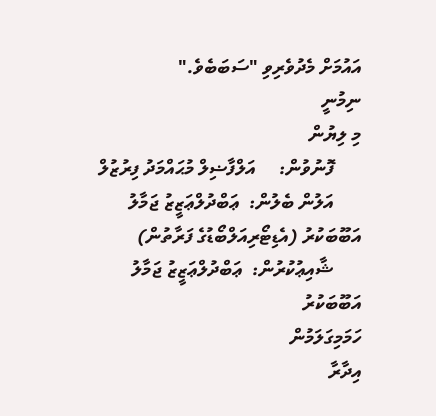އައުމަށް މެދުވެރިވި "ސަބަބެވެ."
ނިމުނީ
މި ލިޔުން
      ފޮނުވުން:     އަލްފާޟިލް މުޙައްމަދު ފިރުޒުލް
      އަލުން ބެލުން:  ޢަބްދުލްޢަޒީޒު ޖަމާލު އަބޫބަކުރު (އެޑިޓޯރިއަލްބޯޑުގެ ފަރާތުން)
      ޝާއިޢުކުރުން:  ޢަބްދުލްޢަޒީޒު ޖަމާލު އަބޫބަކުރު
ހަމަމިގަލަމުން
އިދާރާ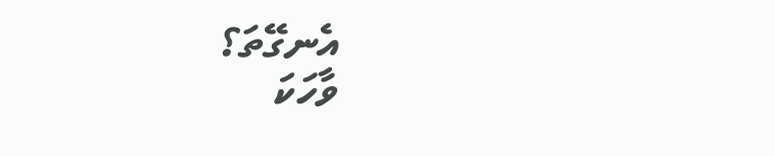އެނގޭތަ؟
ވާހަކަ